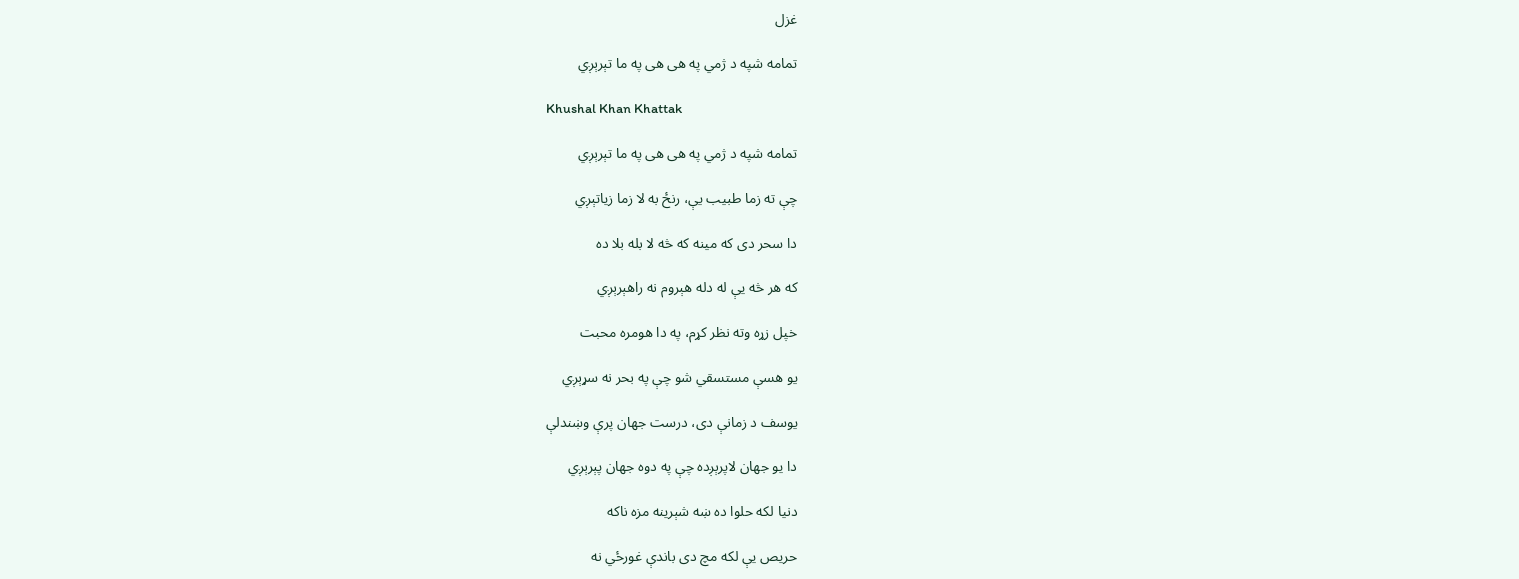غزل

تمامه شپه د ژمي په هی هی په ما تېرېږي

Khushal Khan Khattak

تمامه شپه د ژمي په هی هی په ما تېرېږي

چې ته زما طبيب يې، رنځ به لا زما زياتېږي

دا سحر دی که مينه که څه لا بله بلا ده

که هر څه يې له دله هېروم نه راهېرېږي

خپل زړه وته نظر کړم، په دا هومره محبت

يو هسې مستسقي شو چې په بحر نه سړېږي

يوسف د زمانې دی، درست جهان پرې وښندلې

دا يو جهان لاپرېږده چې په دوه جهان پېرېږي

دنيا لکه حلوا ده ښه شېرينه مزه ناکه

حريص يې لکه مچ دی باندې غورځي نه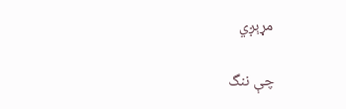مړېږي

چې ننگ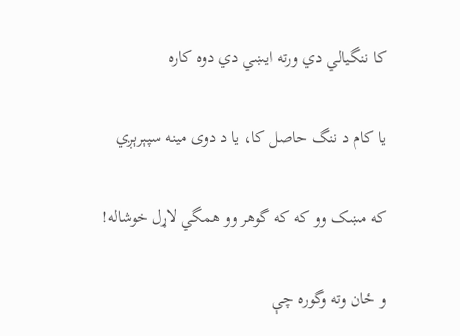کا ننگيالي دي ورته ايښي دي دوه کاره

يا کام د ننگ حاصل کا، يا د دوی مينه سپېرېږي

که مښک وو که که گوهر وو همگي لاړل خوشاله!

و ځان وته وگوره چې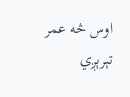اوس څه عمر تېرېږي